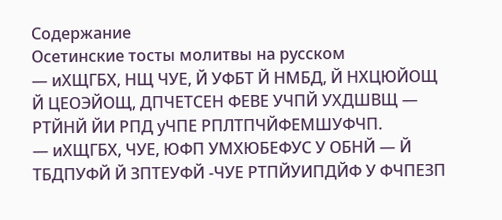Содержание
Осетинские тосты молитвы на русском
— иХЩГБХ, НЩ ЧУЕ, Й УФБТ Й НМБД, Й НХЦЮЙОЩ Й ЦЕОЭЙОЩ, ДПЧЕТСЕН ФЕВЕ УЧПЙ УХДШВЩ — РТЙНЙ ЙИ РПД уЧПЕ РПЛТПЧЙФЕМШУФЧП.
— иХЩГБХ, ЧУЕ, ЮФП УМХЮБЕФУС У ОБНЙ — Й ТБДПУФЙ Й ЗПТЕУФЙ -ЧУЕ РТПЙУИПДЙФ У ФЧПЕЗП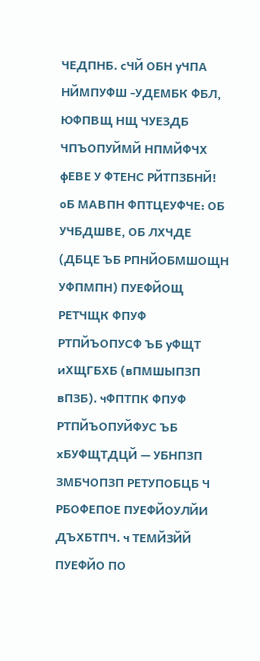ЧЕДПНБ. сЧЙ ОБН уЧПА НЙМПУФШ -УДЕМБК ФБЛ, ЮФПВЩ НЩ ЧУЕЗДБ ЧПЪОПУЙМЙ НПМЙФЧХ фЕВЕ У ФТЕНС РЙТПЗБНЙ!
оБ МАВПН ФПТЦЕУФЧЕ: ОБ УЧБДШВЕ, ОБ ЛХЧДЕ (ДБЦЕ ЪБ РПНЙОБМШОЩН УФПМПН) ПУЕФЙОЩ РЕТЧЩК ФПУФ РТПЙЪОПУСФ ЪБ уФЩТ иХЩГБХБ (вПМШЫПЗП вПЗБ). чФПТПК ФПУФ РТПЙЪОПУЙФУС ЪБ хБУФЩТДЦЙ — УБНПЗП ЗМБЧОПЗП РЕТУПОБЦБ Ч РБОФЕПОЕ ПУЕФЙОУЛЙИ ДЪХБТПЧ. ч ТЕМЙЗЙЙ ПУЕФЙО ПО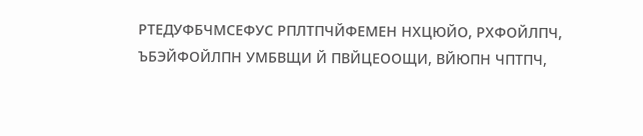РТЕДУФБЧМСЕФУС РПЛТПЧЙФЕМЕН НХЦЮЙО, РХФОЙЛПЧ, ЪБЭЙФОЙЛПН УМБВЩИ Й ПВЙЦЕООЩИ, ВЙЮПН ЧПТПЧ,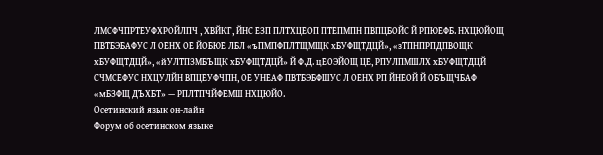ЛМСФЧПРТЕУФХРОЙЛПЧ , ХВЙКГ, ЙНС ЕЗП ПЛТХЦЕОП ПТЕПМПН ПВПЦБОЙС Й РПЮЕФБ. НХЦЮЙОЩ ПВТБЭБАФУС Л ОЕНХ ОЕ ЙОБЮЕ ЛБЛ «ъПМПФПЛТЩМЩК хБУФЩТДЦЙ», «зТПНПРПДПВОЩК хБУФЩТДЦЙ», «йУЛТПЗМБЪЩК хБУФЩТДЦЙ» Й Ф.Д. цЕОЭЙОЩ ЦЕ, РПУЛПМШЛХ хБУФЩТДЦЙ СЧМСЕФУС НХЦУЛЙН ВПЦЕУФЧПН, ОЕ УНЕАФ ПВТБЭБФШУС Л ОЕНХ РП ЙНЕОЙ Й ОБЪЩЧБАФ «мБЗФЩ ДЪХБТ» — РПЛТПЧЙФЕМШ НХЦЮЙО.
Осетинский язык он-лайн
Форум об осетинском языке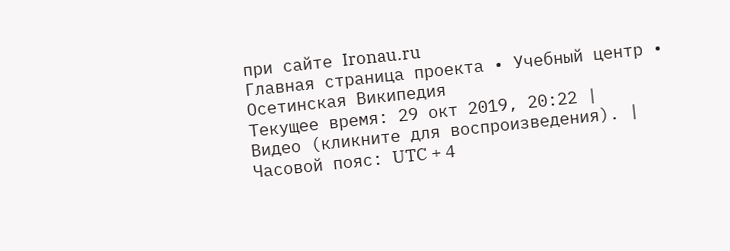при сайте Ironau.ru
Главная страница проекта • Учебный центр • Осетинская Википедия
Текущее время: 29 окт 2019, 20:22 |
Видео (кликните для воспроизведения). |
Часовой пояс: UTC + 4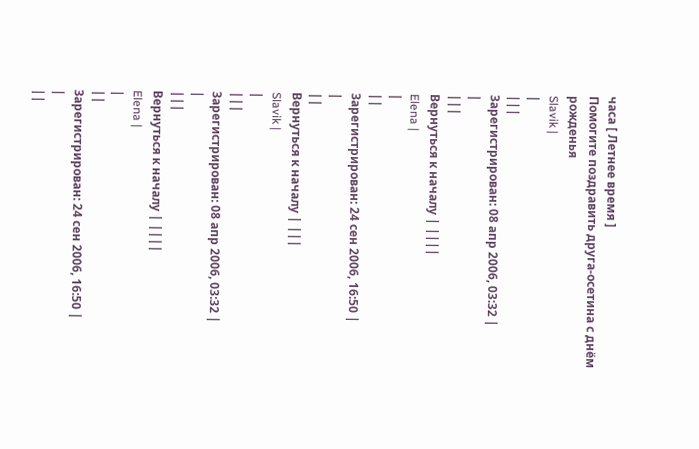часа [ Летнее время ]
Помогите поздравить друга-осетина с днём рожденья
Slavik |
|
|||
Зарегистрирован: 08 апр 2006, 03:32 |
|
|||
Вернуться к началу | ||||
Elena |
|
||
Зарегистрирован: 24 сен 2006, 16:50 |
|
||
Вернуться к началу | |||
Slavik |
|
|||
Зарегистрирован: 08 апр 2006, 03:32 |
|
|||
Вернуться к началу | ||||
Elena |
|
||
Зарегистрирован: 24 сен 2006, 16:50 |
|
||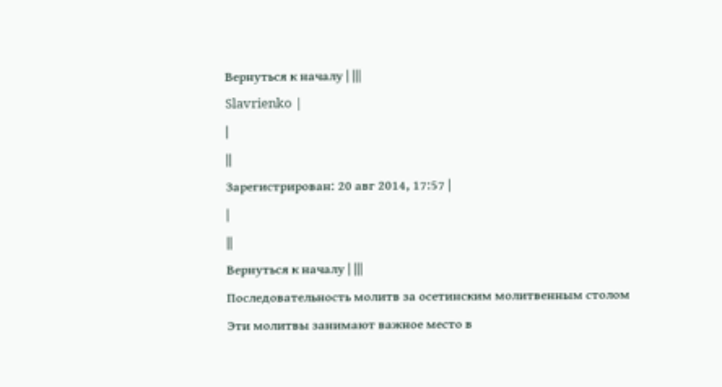Вернуться к началу | |||
Slavrienko |
|
||
Зарегистрирован: 20 авг 2014, 17:57 |
|
||
Вернуться к началу | |||
Последовательность молитв за осетинским молитвенным столом
Эти молитвы занимают важное место в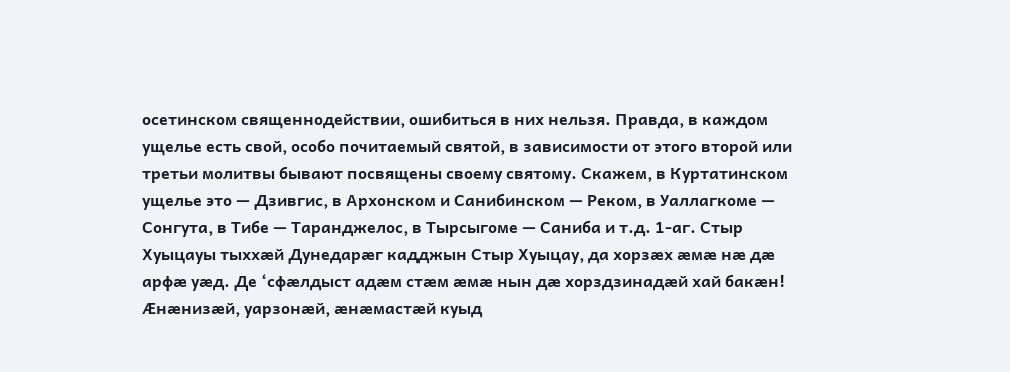осетинском священнодействии, ошибиться в них нельзя. Правда, в каждом ущелье есть свой, особо почитаемый святой, в зависимости от этого второй или третьи молитвы бывают посвящены своему святому. Скажем, в Куртатинском ущелье это — Дзивгис, в Архонском и Санибинском — Реком, в Уаллагкоме — Сонгута, в Тибе — Таранджелос, в Тырсыгоме — Саниба и т.д. 1-аг. Стыр Хуыцауы тыххӕй Дунедарӕг кадджын Стыр Хуыцау, да хорзӕх ӕмӕ нӕ дӕ арфӕ уӕд. Де ‘сфӕлдыст адӕм стӕм ӕмӕ нын дӕ хорздзинадӕй хай бакӕн! Ӕнӕнизӕй, уарзонӕй, ӕнӕмастӕй куыд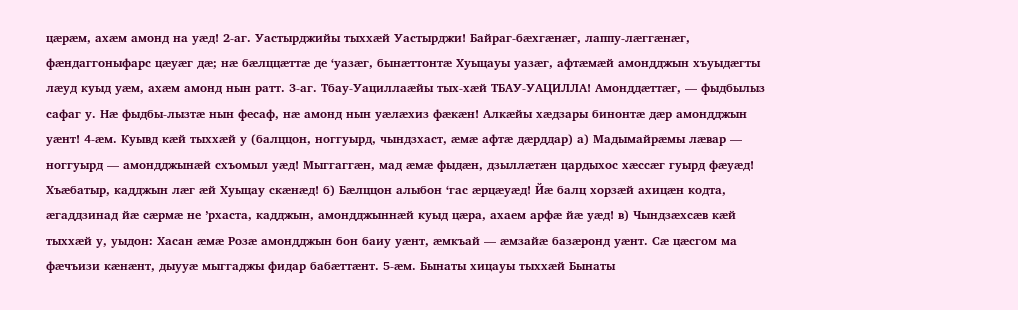цӕрӕм, ахӕм амонд на уӕд! 2-аг. Уастырджийы тыххӕй Уастырджи! Байраг-бӕхгӕнӕг, лаппу-лӕггӕнӕг, фӕндаггоныфарс цӕуӕг дӕ; нӕ бӕлццӕттӕ де ‘уазӕг, бынӕттонтӕ Хуыцауы уазӕг, афтӕмӕй амондджын хъуыдӕгты лӕуд куыд уӕм, ахӕм амонд нын ратт. 3-аг. Тбау-Уациллаӕйы тых-хӕй ТБАУ-УАЦИЛЛА! Амонддӕттӕг, — фыдбылыз сафаг у. Нӕ фыдбы-лызтӕ нын фесаф, нӕ амонд нын уӕлӕхиз фӕкӕн! Алкӕйы хӕдзары бинонтӕ дӕр амондджын уӕнт! 4-ӕм. Куывд кӕй тыххӕй у (балццон, ноггуырд, чындзхаст, ӕмӕ афтӕ дӕрддар) а) Мадымайрӕмы лӕвар — ноггуырд — амондджынӕй схъомыл уӕд! Мыггаггӕн, мад ӕмӕ фыдӕн, дзыллӕтӕн цардыхос хӕссӕг гуырд фӕуӕд! Хъӕбатыр, кадджын лӕг ӕй Хуыцау скӕнӕд! б) Бӕлццон алыбон ‘гас ӕрцӕуӕд! Йӕ балц хорзӕй ахицӕн кодта, ӕгаддзинад йӕ сӕрмӕ не ’рхаста, кадджын, амондджыннӕй куыд цӕра, ахаем арфӕ йӕ уӕд! в) Чындзӕхсӕв кӕй тыххӕй у, уыдон: Хасан ӕмӕ Розӕ амондджын бон баиу уӕнт, ӕмкъай — ӕмзайӕ базӕронд уӕнт. Сӕ цӕсгом ма фӕчъизи кӕнӕнт, дыууӕ мыггаджы фидар бабӕттӕнт. 5-ӕм. Бынаты хицауы тыххӕй Бынаты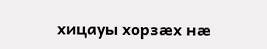хицауы хорзӕх нӕ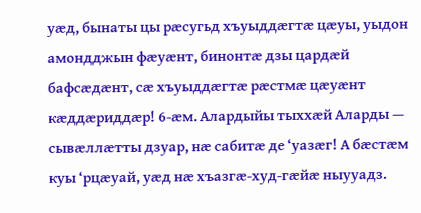уӕд, бынаты цы рӕсугьд хъуыддӕгтӕ цӕуы, уыдон амондджын фӕуӕнт, бинонтӕ дзы цардӕй бафсӕдӕнт, сӕ хъуыддӕгтӕ рӕстмӕ цӕуӕнт кӕддӕриддӕр! 6-ӕм. Алардыйы тыххӕй Аларды — сывӕллӕтты дзуар, нӕ сабитӕ де ‘уазӕг! А бӕстӕм куы ‘рцӕуай, уӕд нӕ хъазгӕ-худ-гӕйӕ ныууадз.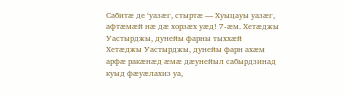Сабитӕ де ‘уазӕг, стыртӕ — Хуыцауы уазӕг, афтӕмӕй нӕ дӕ хорзӕх уӕд! 7-ӕм. Хетӕджы Уастырджы, дунейы фарны тыххӕй Хетӕджы Уастырджы, дунейы фарн ахӕм арфӕ ракӕнӕд ӕмӕ дӕунейыл сабырдзинад куыд фӕуӕлахиз уа,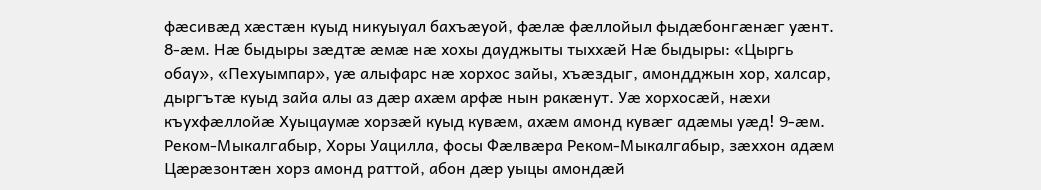фӕсивӕд хӕстӕн куыд никуыуал бахъӕуой, фӕлӕ фӕллойыл фыдӕбонгӕнӕг уӕнт. 8-ӕм. Нӕ быдыры зӕдтӕ ӕмӕ нӕ хохы дауджыты тыххӕй Нӕ быдыры: «Цыргь обау», «Пехуымпар», уӕ алыфарс нӕ хорхос зайы, хъӕздыг, амондджын хор, халсар, дыргътӕ куыд зайа алы аз дӕр ахӕм арфӕ нын ракӕнут. Уӕ хорхосӕй, нӕхи къухфӕллойӕ Хуыцаумӕ хорзӕй куыд кувӕм, ахӕм амонд кувӕг адӕмы уӕд! 9-ӕм. Реком-Мыкалгабыр, Хоры Уацилла, фосы Фӕлвӕра Реком-Мыкалгабыр, зӕххон адӕм Цӕрӕзонтӕн хорз амонд раттой, абон дӕр уыцы амондӕй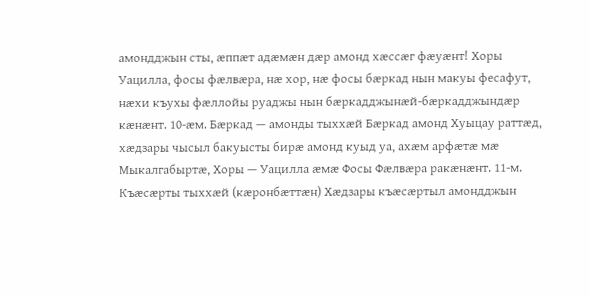амондджын сты, ӕппӕт адӕмӕн дӕр амонд хӕссӕг фӕуӕнт! Хоры Уацилла, фосы фӕлвӕра, нӕ хор, нӕ фосы бӕркад нын макуы фесафут, нӕхи къухы фӕллойы руаджы нын бӕркадджынӕй-бӕркадджындӕр кӕнӕнт. 10-ӕм. Бӕркад — амонды тыххӕй Бӕркад амонд Хуыцау раттӕд, хӕдзары чысыл бакуысты бирӕ амонд куыд уа, ахӕм арфӕтӕ мӕ Мыкалгабыртӕ, Хоры — Уацилла ӕмӕ Фосы Фӕлвӕра ракӕнӕнт. 11-м. Къӕсӕрты тыххӕй (кӕронбӕттӕн) Хӕдзары къӕсӕртыл амондджын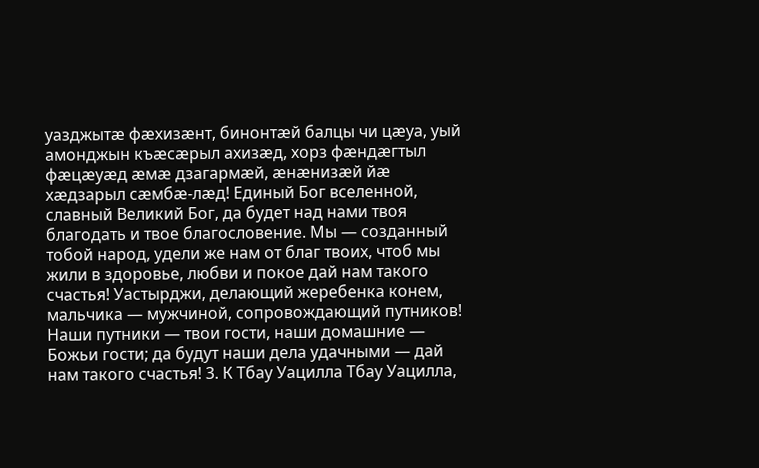уазджытӕ фӕхизӕнт, бинонтӕй балцы чи цӕуа, уый амонджын къӕсӕрыл ахизӕд, хорз фӕндӕгтыл фӕцӕуӕд ӕмӕ дзагармӕй, ӕнӕнизӕй йӕ хӕдзарыл сӕмбӕ-лӕд! Единый Бог вселенной, славный Великий Бог, да будет над нами твоя благодать и твое благословение. Мы — созданный тобой народ, удели же нам от благ твоих, чтоб мы жили в здоровье, любви и покое дай нам такого счастья! Уастырджи, делающий жеребенка конем, мальчика — мужчиной, сопровождающий путников! Наши путники — твои гости, наши домашние — Божьи гости; да будут наши дела удачными — дай нам такого счастья! 3. К Тбау Уацилла Тбау Уацилла,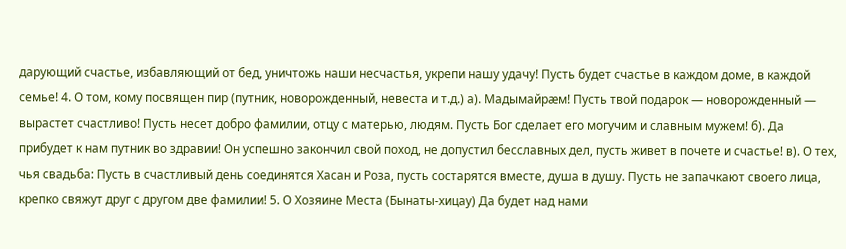дарующий счастье, избавляющий от бед, уничтожь наши несчастья, укрепи нашу удачу! Пусть будет счастье в каждом доме, в каждой семье! 4. О том, кому посвящен пир (путник, новорожденный, невеста и т.д.) а). Мадымайрӕм! Пусть твой подарок — новорожденный — вырастет счастливо! Пусть несет добро фамилии, отцу с матерью, людям. Пусть Бог сделает его могучим и славным мужем! б). Да прибудет к нам путник во здравии! Он успешно закончил свой поход, не допустил бесславных дел, пусть живет в почете и счастье! в). О тех, чья свадьба: Пусть в счастливый день соединятся Хасан и Роза, пусть состарятся вместе, душа в душу. Пусть не запачкают своего лица, крепко свяжут друг с другом две фамилии! 5. О Хозяине Места (Бынаты-хицау) Да будет над нами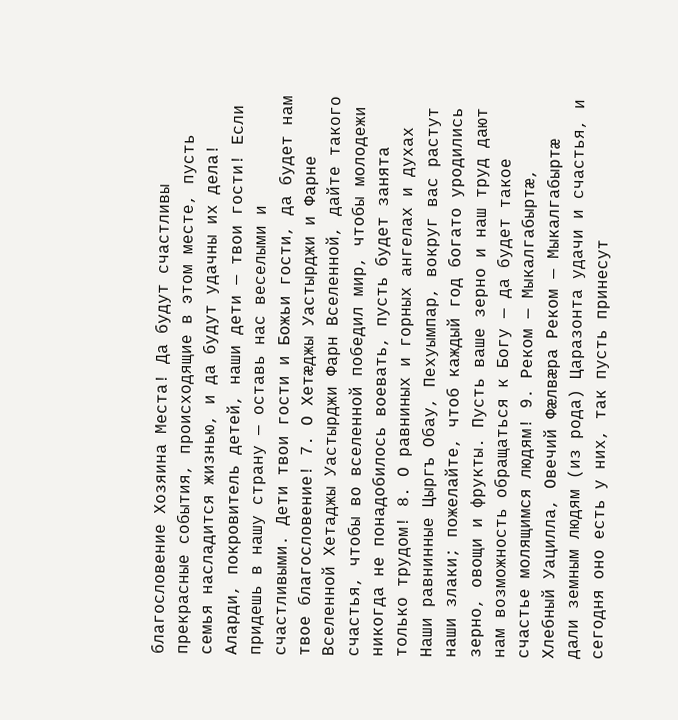благословение Хозяина Места! Да будут счастливы прекрасные события, происходящие в этом месте, пусть семья насладится жизнью, и да будут удачны их дела! Аларди, покровитель детей, наши дети — твои гости! Если придешь в нашу страну — оставь нас веселыми и счастливыми. Дети твои гости и Божьи гости, да будет нам твое благословение! 7. О Хетӕджы Уастырджи и Фарне Вселенной Хетаджы Уастырджи Фарн Вселенной, дайте такого счастья, чтобы во вселенной победил мир, чтобы молодежи никогда не понадобилось воевать, пусть будет занята только трудом! 8. О равниных и горных ангелах и духах Наши равнинные Цыргъ Обау, Пехуымпар, вокруг вас растут наши злаки; пожелайте, чтоб каждый год богато уродились зерно, овощи и фрукты. Пусть ваше зерно и наш труд дают нам возможность обращаться к Богу — да будет такое счастье молящимся людям! 9. Реком — Мыкалгабыртӕ, Хлебный Уацилла, Овечий Фӕлвӕра Реком — Мыкалгабыртӕ дали земным людям (из рода) Царазонта удачи и счастья, и сегодня оно есть у них, так пусть принесут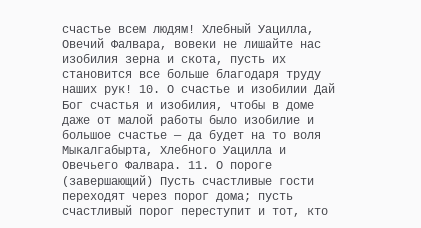счастье всем людям! Хлебный Уацилла, Овечий Фалвара, вовеки не лишайте нас изобилия зерна и скота, пусть их становится все больше благодаря труду наших рук! 10. О счастье и изобилии Дай Бог счастья и изобилия, чтобы в доме даже от малой работы было изобилие и большое счастье — да будет на то воля Мыкалгабырта, Хлебного Уацилла и Овечьего Фалвара. 11. О пороге (завершающий) Пусть счастливые гости переходят через порог дома; пусть счастливый порог переступит и тот, кто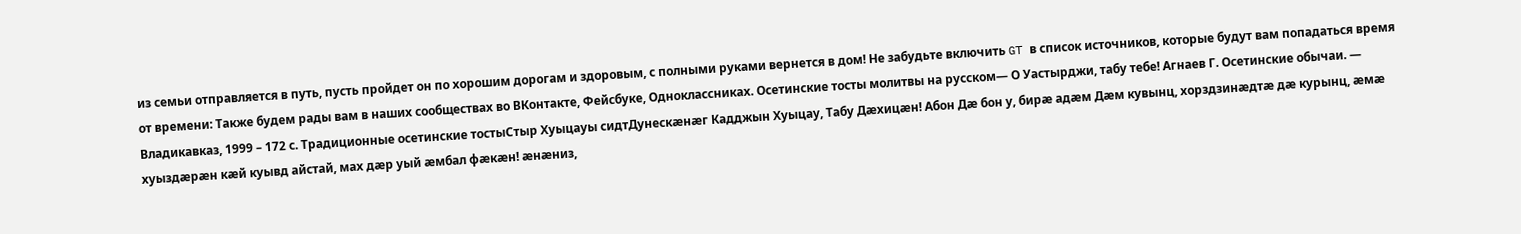из семьи отправляется в путь, пусть пройдет он по хорошим дорогам и здоровым, с полными руками вернется в дом! Не забудьте включить GT в список источников, которые будут вам попадаться время от времени: Также будем рады вам в наших сообществах во ВКонтакте, Фейсбуке, Одноклассниках. Осетинские тосты молитвы на русском— О Уастырджи, табу тебе! Агнаев Г. Осетинские обычаи. — Владикавказ, 1999 – 172 с. Традиционные осетинские тостыСтыр Хуыцауы сидтДунескæнæг Кадджын Хуыцау, Табу Дæхицæн! Абон Дæ бон у, бирæ адæм Дæм кувынц, хорздзинæдтæ дæ курынц, æмæ хуыздæрæн кæй куывд айстай, мах дæр уый æмбал фæкæн! æнæниз,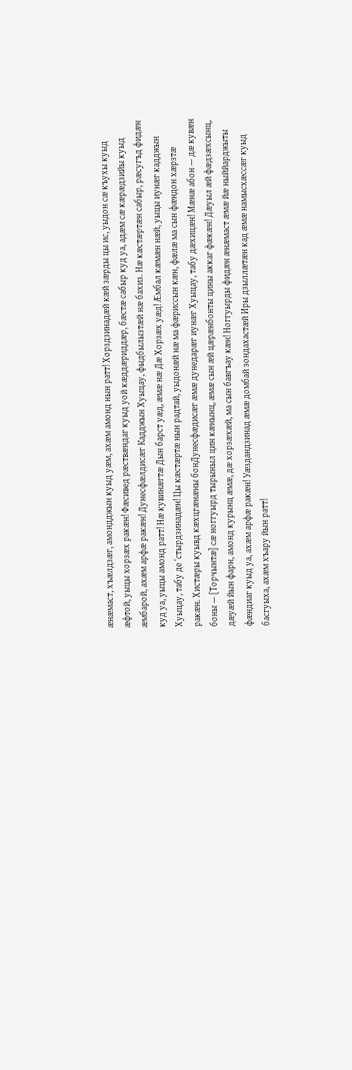æнæмаст, хъæлдзæг, амондджын куыд уæм, ахæм амонд нын ратт! Хорздзинадæй кæй зæрды цы ис, уыдон сæ къухы куыд æфтой, уыцы хорзæх ракæн! Фæсивед рæствæндаг куыд уой кæддæриддæр, бæстæ сабыр куд уа, адæм сæ кæрæдзийы куыд æмбарой, ахæм арфæ ракæн! Дунесфæлдисæг Кадджын Хуыцау, фыдбылызтæй нæ бахиз. Нæ кæстæртæн сабыр, рæсугъд фидæн куд уа, уыцы амонд ратт! Нæ кувинæгтæ Дын барст уæд, æмæ нæ Дæ Хорзæх уæд! Æмбал кæмæн нæй, уыцы иунæг кадджын Хуыцау, табу де ‘стырдзинадæн! Цы кæстæртæ нын радтай, уыдонæй нæ ма фæриссын кæн, фæлæ ма сын фæндон хæрзтæ ракæн. Хистæры куывд кæхцгæнæны бонДунесфæдисæг æмæ дунедарæг иунæг Хуыцау, табу дæхицæн! Мæнæ абон — дæ кувæн боны — [Торчынтæ] сæ ноггуырд тырыныл цин кæнынц, æмæ сын æй цæрæнбонты цины аккаг фæкæн! Дæуыл æй фæдзæхсынц, дæуæй йын фарн, амонд курынц æмæ, дæ хорзæхæй, ма сын бавгъау кæн! Ноггуырды фидæн æнæмаст æмæ йæ ныййарджыты фæндиаг куыд уа, ахæм арфæ ракæн! Уæздандзинад æмæ домбай зондахастæй Иры дзыллæтæн кад æмæ намысхæссæг куыд басгуыха, ахæм хъару йын ратт!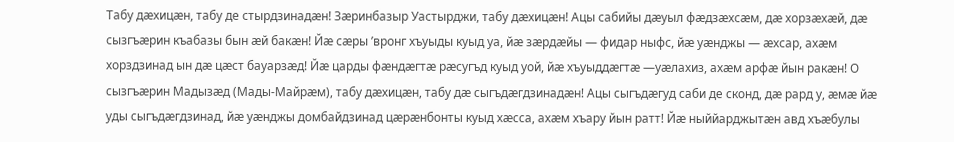Табу дæхицæн, табу де стырдзинадæн! Зæринбазыр Уастырджи, табу дæхицæн! Ацы сабийы дæуыл фæдзæхсæм, дæ хорзæхæй, дæ сызгъæрин къабазы бын æй бакæн! Йæ сæры ’вронг хъуыды куыд уа, йæ зæрдæйы — фидар ныфс, йæ уæнджы — æхсар, ахæм хорздзинад ын дæ цæст бауарзæд! Йæ царды фæндæгтæ рæсугъд куыд уой, йæ хъуыддæгтæ —уæлахиз, ахæм арфæ йын ракæн! О сызгъæрин Мадызæд (Мады-Майрæм), табу дæхицæн, табу дæ сыгъдæгдзинадæн! Ацы сыгъдæгуд саби де сконд, дæ рард у, æмæ йæ уды сыгъдæгдзинад, йæ уæнджы домбайдзинад цæрæнбонты куыд хæсса, ахæм хъару йын ратт! Йæ ныййарджытæн авд хъæбулы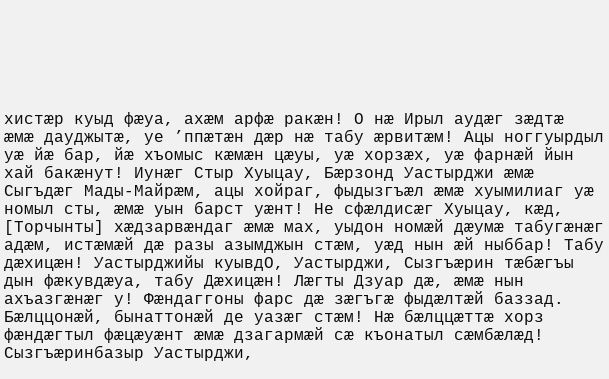хистæр куыд фæуа, ахæм арфæ ракæн! О нæ Ирыл аудæг зæдтæ æмæ дауджытæ, уе ’ппæтæн дæр нæ табу æрвитæм! Ацы ноггуырдыл уæ йæ бар, йæ хъомыс кæмæн цæуы, уæ хорзæх, уæ фарнæй йын хай бакæнут! Иунæг Стыр Хуыцау, Бæрзонд Уастырджи æмæ Сыгъдæг Мады-Майрæм, ацы хойраг, фыдызгъæл æмæ хуымилиаг уæ номыл сты, æмæ уын барст уæнт! Не сфæлдисæг Хуыцау, кæд, [Торчынты] хæдзарвæндаг æмæ мах, уыдон номæй дæумæ табугæнæг адæм, истæмæй дæ разы азымджын стæм, уæд нын æй ныббар! Табу дæхицæн! Уастырджийы куывдО, Уастырджи, Сызгъæрин тæбæгъы дын фæкувдæуа, табу Дæхицæн! Лæгты Дзуар дæ, æмæ нын ахъазгæнæг у! Фæндаггоны фарс дæ зæгъгæ фыдæлтæй баззад. Бæлццонæй, бынаттонæй де уазæг стæм! Нæ бæлццæттæ хорз фæндæгтыл фæцæуæнт æмæ дзагармæй сæ къонатыл сæмбæлæд! Сызгъæринбазыр Уастырджи,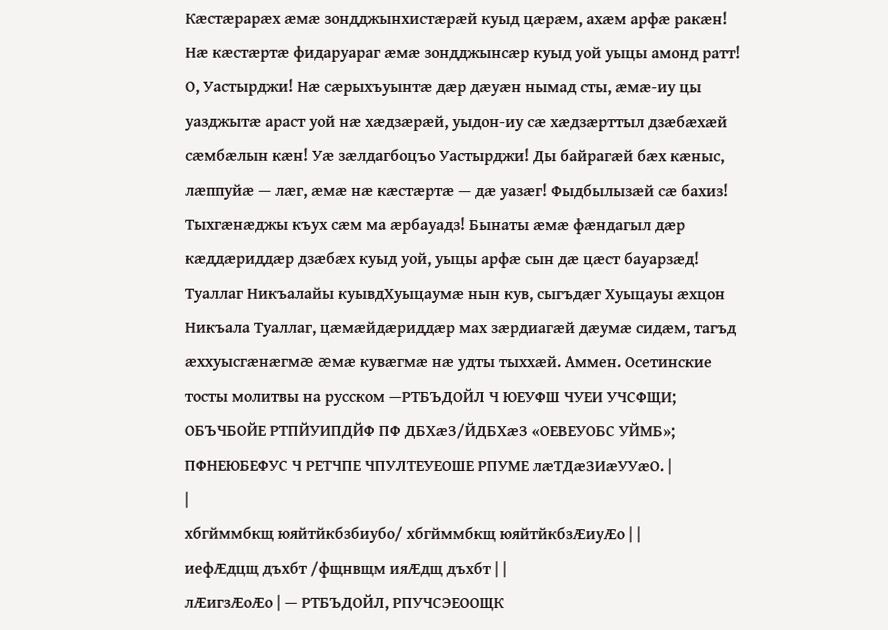Кæстæрарæх æмæ зондджынхистæрæй куыд цæрæм, ахæм арфæ ракæн! Нæ кæстæртæ фидаруараг æмæ зондджынсæр куыд уой уыцы амонд ратт! О, Уастырджи! Нæ сæрыхъуынтæ дæр дæуæн нымад сты, æмæ-иу цы уазджытæ араст уой нæ хæдзæрæй, уыдон-иу сæ хæдзæрттыл дзæбæхæй сæмбæлын кæн! Уæ зæлдагбоцъо Уастырджи! Ды байрагæй бæх кæныс, лæппуйæ — лæг, æмæ нæ кæстæртæ — дæ уазæг! Фыдбылызæй сæ бахиз! Тыхгæнæджы къух сæм ма æрбауадз! Бынаты æмæ фæндагыл дæр кæддæриддæр дзæбæх куыд уой, уыцы арфæ сын дæ цæст бауарзæд! Туаллаг Никъалайы куывдХуыцаумæ нын кув, сыгъдæг Хуыцауы æхцон Никъала Туаллаг, цæмæйдæриддæр мах зæрдиагæй дæумæ сидæм, тагъд æххуысгæнæгмæ æмæ кувæгмæ нæ удты тыххæй. Аммен. Осетинские тосты молитвы на русском —РТБЪДОЙЛ Ч ЮЕУФШ ЧУЕИ УЧСФЩИ; ОБЪЧБОЙЕ РТПЙУИПДЙФ ПФ ДБХæЗ/ЙДБХæЗ «ОЕВЕУОБС УЙМБ»; ПФНЕЮБЕФУС Ч РЕТЧПЕ ЧПУЛТЕУЕОШЕ РПУМЕ лæТДæЗИæУУæО. |
|
хбгйммбкщ юяйтйкбзбиубо/ хбгйммбкщ юяйтйкбзÆиуÆо | |
иефÆдцщ дъхбт /фщнвщм ияÆдщ дъхбт | |
лÆигзÆоÆо | — РТБЪДОЙЛ, РПУЧСЭЕООЩК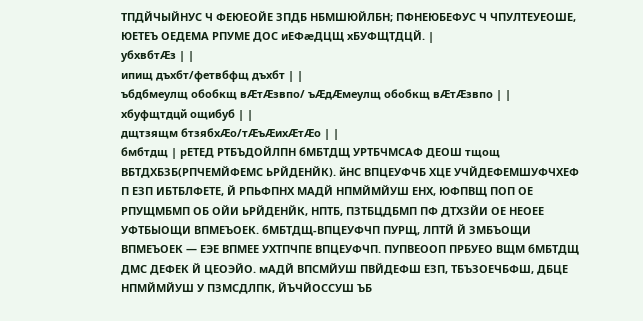ТПДЙЧЫЙНУС Ч ФЕЮЕОЙЕ ЗПДБ НБМШЮЙЛБН; ПФНЕЮБЕФУС Ч ЧПУЛТЕУЕОШЕ, ЮЕТЕЪ ОЕДЕМА РПУМЕ ДОС иЕФæДЦЩ хБУФЩТДЦЙ. |
убхвбтÆз | |
ипищ дъхбт/фетвбфщ дъхбт | |
ъбдбмеулщ обобкщ вÆтÆзвпо/ ъÆдÆмеулщ обобкщ вÆтÆзвпо | |
хбуфщтдцй ощибуб | |
дщтзящм бтзябхÆо/тÆъÆихÆтÆо | |
бмбтдщ | рЕТЕД РТБЪДОЙЛПН бМБТДЩ УРТБЧМСАФ ДЕОШ тщощ ВБТДХБЗБ(РПЧЕМЙФЕМС ЬРЙДЕНЙК). йНС ВПЦЕУФЧБ ХЦЕ УЧЙДЕФЕМШУФЧХЕФ П ЕЗП ИБТБЛФЕТЕ, Й РПЬФПНХ МАДЙ НПМЙМЙУШ ЕНХ, ЮФПВЩ ПОП ОЕ РПУЩМБМП ОБ ОЙИ ЬРЙДЕНЙК, НПТБ, ПЗТБЦДБМП ПФ ДТХЗЙИ ОЕ НЕОЕЕ УФТБЫОЩИ ВПМЕЪОЕК. бМБТДЩ-ВПЦЕУФЧП ПУРЩ, ЛПТЙ Й ЗМБЪОЩИ ВПМЕЪОЕК — ЕЭЕ ВПМЕЕ УХТПЧПЕ ВПЦЕУФЧП. ПУПВЕООП ПРБУЕО ВЩМ бМБТДЩ ДМС ДЕФЕК Й ЦЕОЭЙО. мАДЙ ВПСМЙУШ ПВЙДЕФШ ЕЗП, ТБЪЗОЕЧБФШ, ДБЦЕ НПМЙМЙУШ У ПЗМСДЛПК, ЙЪЧЙОССУШ ЪБ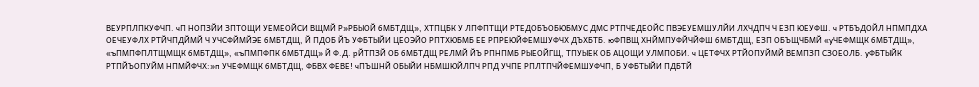ВЕУРПЛПКУФЧП. чП НОПЗЙИ ЗПТОЩИ УЕМЕОЙСИ ВЩМЙ Р»РБЫОЙ бМБТДЩ», ХТПЦБК У ЛПФПТЩИ РТЕДОБЪОБЮБМУС ДМС РТПЧЕДЕОЙС ПВЭЕУЕМШУЛЙИ ЛХЧДПЧ Ч ЕЗП ЮЕУФШ. ч РТБЪДОЙЛ НПМПДХА ОЕЧЕУФЛХ РТЙЧПДЙМЙ Ч УЧСФЙМЙЭЕ бМБТДЩ, Й ПДОБ ЙЪ УФБТЫЙИ ЦЕОЭЙО РПТХЮБМБ ЕЕ РПРЕЮЙФЕМШУФЧХ ДЪХБТБ. юФПВЩ ХНЙМПУФЙЧЙФШ бМБТДЩ, ЕЗП ОБЪЩЧБМЙ «уЧЕФМЩК бМБТДЩ», «ъПМПФПЛТЩМЩК бМБТДЩ», «ъПМПФПК бМБТДЩ» Й Ф.Д. рЙТПЗЙ ОБ бМБТДЩ РЕЛМЙ ЙЪ РПНПМБ РЫЕОЙГЩ, ТПУЫЕК ОБ АЦОЩИ УЛМПОБИ. ч ЦЕТФЧХ РТЙОПУЙМЙ ВЕМПЗП СЗОЕОЛБ. уФБТЫЙК РТПЙЪОПУЙМ НПМЙФЧХ:»п УЧЕФМЩК бМБТДЩ, ФБВХ ФЕВЕ! чПЪШНЙ ОБЫЙИ НБМШЮЙЛПЧ РПД УЧПЕ РПЛТПЧЙФЕМШУФЧП, Б УФБТЫЙИ ПДБТЙ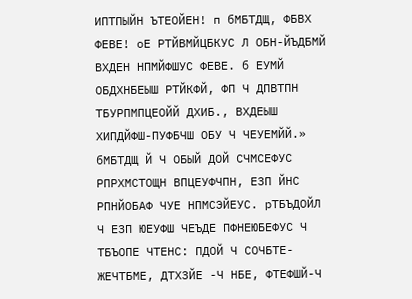ИПТПЫЙН ЪТЕОЙЕН! п бМБТДЩ, ФБВХ ФЕВЕ! оЕ РТЙВМЙЦБКУС Л ОБН-ЙЪДБМЙ ВХДЕН НПМЙФШУС ФЕВЕ. б ЕУМЙ ОБДХНБЕЫШ РТЙКФЙ, ФП Ч ДПВТПН ТБУРПМПЦЕОЙЙ ДХИБ., ВХДЕЫШ ХИПДЙФШ-ПУФБЧШ ОБУ Ч ЧЕУЕМЙЙ.» бМБТДЩ Й Ч ОБЫЙ ДОЙ СЧМСЕФУС РПРХМСТОЩН ВПЦЕУФЧПН, ЕЗП ЙНС РПНЙОБАФ ЧУЕ НПМСЭЙЕУС. рТБЪДОЙЛ Ч ЕЗП ЮЕУФШ ЧЕЪДЕ ПФНЕЮБЕФУС Ч ТБЪОПЕ ЧТЕНС: ПДОЙ Ч СОЧБТЕ-ЖЕЧТБМЕ, ДТХЗЙЕ -Ч НБЕ, ФТЕФШЙ-Ч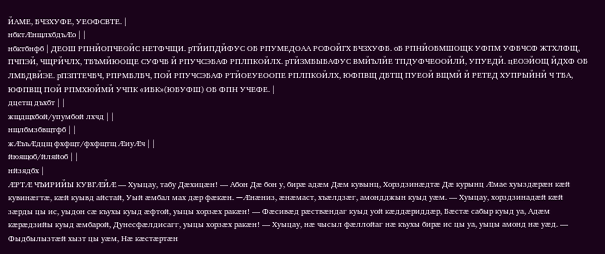ЙАМЕ, БЧЗХУФЕ, УЕОФСВТЕ. |
нбктÆнщлхбдъÆо | |
нбктбнфб | ДЕОШ РПНЙОПЧЕОЙС НЕТФЧЩИ. рТЙИПДЙФУС ОБ РПУМЕДОАА РСФОЙГХ БЧЗХУФБ. оБ РПНЙОБМШОЩК УФПМ УФБЧСФ ЖТХЛФЩ, ПЧПЭЙ, ЧЩРЙЧЛХ, ТБЪМЙЮОЩЕ СУФЧБ Й РПУЧСЭБАФ РПЛПКОЙЛХ. рТЙЗМБЫБАФУС ВМЙЪЛЙЕ ТПДУФЧЕООЙЛЙ, УПУЕДЙ. цЕОЭЙОЩ ЙДХФ ОБ ЛМБДВЙЭЕ. рПЗПТЕЧБЧ, РПРМБЛБЧ, ПОЙ РПУЧСЭБАФ РТЙОЕУЕООПЕ РПЛПКОЙЛХ, ЮФПВЩ ДБТЩ ПУЕОЙ ВЩМЙ Й РЕТЕД ХУПРЫЙНЙ Ч ТБА, ЮФПВЩ ПОЙ РПМХЮЙМЙ УЧПК «ИБК»(ЮБУФШ) ОБ ФПН УЧЕФЕ. |
дцетщ дъхбт | |
жщдщхбой/упумбой лхчд | |
нщлбмзбвщтфб | |
жÆъъÆдцщ фхфщт/фхфщтщ ÆиуÆч | |
йюящоб/йляйоб | |
нйзядбх |
ÆРТÆ ЧЪИРИЙЫ КУВГÆЙÆ — Хуыцау, табу Дæхицæн! — Абон Дæ бон у, бирæ адæм Дæм кувынц, Хорздзинæдтæ Дæ курынц Æмае хуыздæрæн кæй кувинæгтæ, кæй куывд айстай, Уый æмбал мах дæр фæкæн. —Æнæниз, æнæмаст, хъæлдзæг, амондджын куыд уæм. — Хуыцау, хорздзинадæй кæй зæрды цы ис, уыдон сæ къухы куыд æфтой, уыцы хорзæх ракæн! — Фæсивæд рæствæндаг куыд уой кæддæриддæр, Бæстæ сабыр куыд уа, Адæм кæрæдзийы куыд æмбарой, Дунесфæлдисагг, уыцы хорзæх ракæн! — Хуыцау, нæ чысыл фæллойаг нæ къухы бирæ ис цы уа, уыцы амонд нæ уæд. — Фыдбылызтæй хызт цы уæм, Нæ кæстæртæн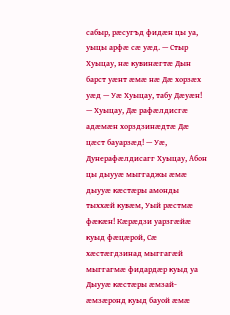сабыр, рæсугъд фидæн цы уа, уыцы арфæ сæ уæд. — Стыр Хуыцау, нæ кувинæгтæ Дын барст уæнт æмæ нæ Дæ хорзæх уæд — Уæ Хуыцау, табу Дæуæн! — Хуыцау, Дæ рафæлдисгæ адæмæн хорздзинæдтæ Дæ цæст бауарзæд! — Уæ, Дунерафæлдисагг Хуыцау, Абон цы дыууæ мыггаджы æмæ дыууæ кæстæры амонды тыххæй кувæм, Уый рæстмæ фæкæн! Кæрæдзи уарзгæйæ куыд фæцæрой, Сæ хæстæгдзинад мыггагæй мыггагмæ фидардæр куыд уа
Дыууæ кæстæры æмзай-æмзæронд куыд бауой æмæ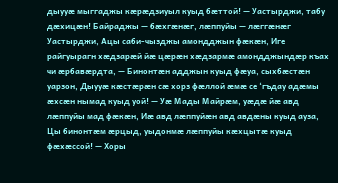дыууæ мыггаджы кæрæдзиуыл куыд бæттой! — Уастырджи, табу дæхицæн! Байраджы — бæхгæнæг, лæппуйы — лæггæнæг Уастырджи, Ацы саби-чызджы амондджын фæкæн, Иге райгуырагн хæдзарæй йæ цæрæн хæдзармæ амондджындæр къах чи æрбавæрдта, — Бинонтæн адджын куыд фæуа, сыхбæстæн уарзон, Дыууæ кæстæрæн сæ хорз фæллой æмæ се ‘гъдау адæмы æхсæн нымад куыд уой! — Уæ Мады Майрæм, уæдæ йæ авд лæппуйы мад фæкæн, Иæ авд лæппуйæн авд авдæны куыд ауза, Цы бинонтæм æрцыд, уыдонмæ лæппуйы кæхцытæ куыд фæхæссой! — Хоры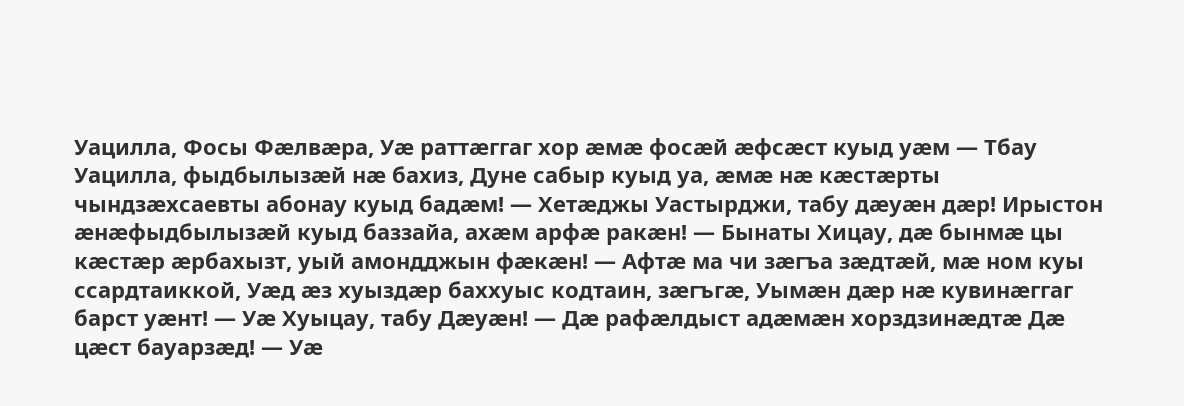Уацилла, Фосы Фæлвæра, Уæ раттæггаг хор æмæ фосæй æфсæст куыд уæм — Тбау Уацилла, фыдбылызæй нæ бахиз, Дуне сабыр куыд уа, æмæ нæ кæстæрты чындзæхсаевты абонау куыд бадæм! — Хетæджы Уастырджи, табу дæуæн дæр! Ирыстон æнæфыдбылызæй куыд баззайа, ахæм арфæ ракæн! — Бынаты Хицау, дæ бынмæ цы кæстæр æрбахызт, уый амондджын фæкæн! — Афтæ ма чи зæгъа зæдтæй, мæ ном куы ссардтаиккой, Уæд æз хуыздæр баххуыс кодтаин, зæгъгæ, Уымæн дæр нæ кувинæггаг барст уæнт! — Уæ Хуыцау, табу Дæуæн! — Дæ рафæлдыст адæмæн хорздзинæдтæ Дæ цæст бауарзæд! — Уæ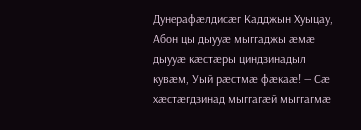Дунерафæлдисæг Кадджын Хуыцау, Абон цы дыууæ мыггаджы æмæ дыууæ кæстæры циндзинадыл кувæм, Уый рæстмæ фæкаæ! — Сæ хæстæгдзинад мыггагæй мыггагмæ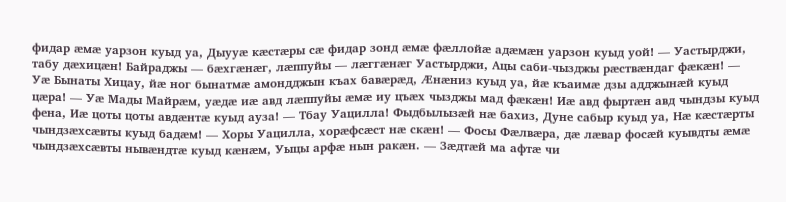фидар æмæ уарзон куыд уа, Дыууæ кæстæры сæ фидар зонд æмæ фæллойæ адæмæн уарзон куыд уой! — Уастырджи, табу дæхицæн! Байраджы — бæхгæнæг, лæппуйы — лæггæнæг Уастырджи, Ацы саби-чызджы рæствæндаг фæкæн! — Уæ Бынаты Хицау, йæ ног бынатмæ амондджын къах бавæрæд, Æнæниз куыд уа, йæ къаимæ дзы адджынæй куыд цæра! — Уæ Мады Майрæм, уæдæ иæ авд лæппуйы æмæ иу цъæх чызджы мад фæкæн! Иæ авд фыртæн авд чындзы куыд фена, Иæ цоты цоты авдæнтæ куыд ауза! — Тбау Уацилла! Фыдбылызæй нæ бахиз, Дуне сабыр куыд уа, Нæ кæстæрты чындзæхсæвты куыд бадæм! — Хоры Уацилла, хорæфсæст нæ скæн! — Фосы Фæлвæра, дæ лæвар фосæй куывдты æмæ чындзæхсæвты нывæндтæ куыд кæнæм, Уыцы арфæ нын ракæн. — Зæдтæй ма афтæ чи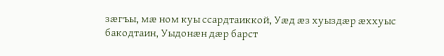зæгъы, мæ ном куы ссардтаиккой, Уæд æз хуыздæр æххуыс бакодтаин, Уыдонæн дæр барст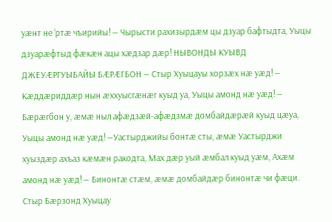уæнт не ‘ртæ чъирийы! — Чырысти рахизырдæм цы дзуар бафтыдта, Уыцы дзуарæфтыд фæкæн ацы хæдзар дæр! НЫВОНДЫ КУЫВД ДЖЕУÆРГУЫБАЙЫ БÆРÆГБОН — Стыр Хуыцауы хорзæх нæ уæд! — Кæддæриддæр нын æххуысгæнæг куыд уа, Уыцы амонд нæ уæд! — Бæрæгбон у, æмæ ныл афæдзæй-афæдзмæ домбайдæрæй куыд цæуа, Уыцы амонд нæ уæд! —Уастырджийы бонтæ сты, æмæ Уастырджи хуыздæр ахъаз кæмæн ракодта, Мах дæр уый æмбал куыд уæм, Ахæм амонд нæ уæд! — Бинонтæ стæм, æмæ домбайдæр бинонтæ чи фæци. Стыр Бæрзонд Хуыцау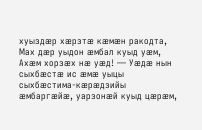хуыздæр хæрзтæ кæмæн ракодта, Мах дæр уыдон æмбал куыд уæм, Ахæм хорзæх нæ уæд! — Уæдæ нын сыхбæстæ ис æмæ уыцы сыхбæстима-кæрæдзийы æмбаргæйæ, уарзонæй куыд цæрæм,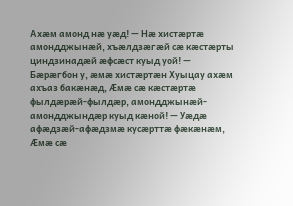Ахæм амонд нæ уæд! — Нæ хистæртæ амондджынæй, хъæлдзæгæй сæ кæстæрты циндзинадæй æфсæст куыд уой! — Бæрæгбон у, æмæ хистæртæн Хуыцау ахæм ахъаз бакæнæд, Æмæ сæ кæстæртæ фылдæрæй-фылдæр, амондджынæй-амондджындæр куыд кæной! — Уæдæ афæдзæй-афæдзмæ кусæрттæ фæкæнæм, Æмæ сæ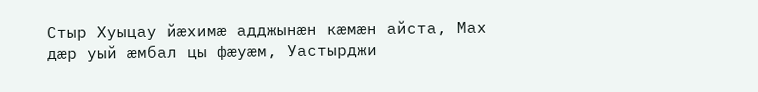Стыр Хуыцау йæхимæ адджынæн кæмæн айста, Мах дæр уый æмбал цы фæуæм, Уастырджи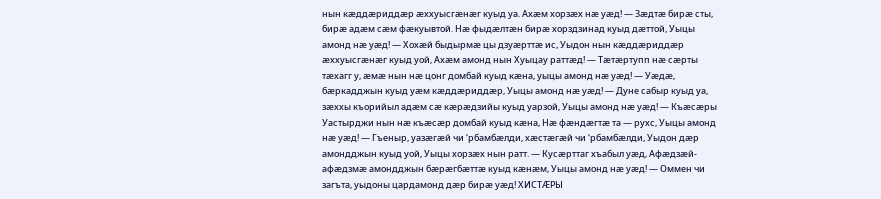нын кæддæриддæр æххуысгæнæг куыд уа. Ахæм хорзæх нæ уæд! — Зæдтæ бирæ сты, бирæ адæм сæм фæкуывтой. Нæ фыдæлтæн бирæ хорздзинад куыд дæттой, Уыцы амонд нæ уæд! — Хохæй быдырмæ цы дзуæрттæ ис, Уыдон нын кæддæриддæр æххуысгæнæг куыд уой, Ахæм амонд нын Хуыцау раттæд! — Тæтæртупп нæ сæрты тæхагг у, æмæ нын нæ цонг домбай куыд кæна, уыцы амонд нæ уæд! — Уæдæ, бæркадджын куыд уæм кæддæриддæр, Уыцы амонд нæ уæд! — Дуне сабыр куыд уа, зæххы къорийыл адæм сæ кæрæдзийы куыд уарзой, Уыцы амонд нæ уæд! — Къæсæры Уастырджи нын нæ къæсæр домбай куыд кæна, Нæ фæндæгтæ та — рухс, Уыцы амонд нæ уæд! — Гъеныр, уазæгæй чи ‘рбамбæлди, хæстæгæй чи ‘рбамбæлди, Уыдон дæр амондджын куыд уой, Уыцы хорзæх нын ратт. — Кусæрттаг хъабыл уæд, Афæдзæй-афæдзмæ амондджын бæрæгбæттæ куыд кæнæм, Уыцы амонд нæ уæд! — Оммен чи загъта, уыдоны цардамонд дæр бирæ уæд! ХИСТÆРЫ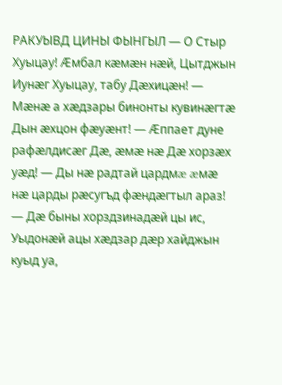РАКУЫВД ЦИНЫ ФЫНГЫЛ — О Стыр Хуыцау! Æмбал кæмæн нæй, Цытджын Иунæг Хуыцау, табу Дæхицæн! — Мæнæ а хæдзары бинонты кувинæгтæ Дын æхцон фæуæнт! — Æппает дуне рафæлдисæг Дæ, æмæ нæ Дæ хорзæх уæд! — Ды нæ радтай цардмæ æмæ нæ царды рæсугъд фæндæгтыл араз! — Дæ быны хорздзинадæй цы ис, Уыдонæй ацы хæдзар дæр хайджын куыд уа,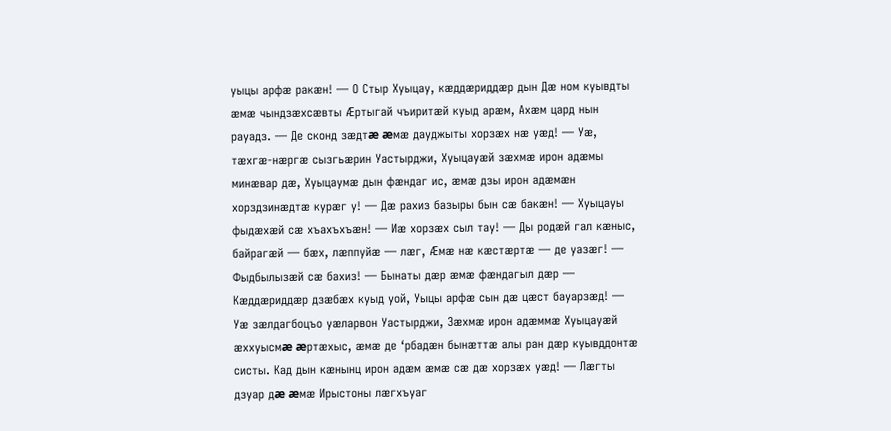уыцы арфæ ракæн! — О Стыр Хуыцау, кæддæриддæр дын Дæ ном куывдты æмæ чындзæхсæвты Æртыгай чъиритæй куыд арæм, Ахæм цард нын рауадз. — Де сконд зæдтæ æмæ дауджыты хорзæх нæ уæд! — Уæ, тæхгæ-нæргæ сызгьæрин Уастырджи, Хуыцауæй зæхмæ ирон адæмы минæвар дæ, Хуыцаумæ дын фæндаг ис, æмæ дзы ирон адæмæн хорздзинæдтæ курæг у! — Дæ рахиз базыры бын сæ бакæн! — Хуыцауы фыдæхæй сæ хъахъхъæн! — Иæ хорзæх сыл тау! — Ды родæй гал кæныс, байрагæй — бæх, лæппуйæ — лæг, Æмæ нæ кæстæртæ — де уазæг! — Фыдбылызæй сæ бахиз! — Бынаты дæр æмæ фæндагыл дæр — Кæддæриддæр дзæбæх куыд уой, Уыцы арфæ сын дæ цæст бауарзæд! — Уæ зæлдагбоцъо уæларвон Уастырджи, Зæхмæ ирон адæммæ Хуыцауæй æххуысмæ æртæхыс, æмæ де ‘рбадæн бынæттæ алы ран дæр куывддонтæ систы. Кад дын кæнынц ирон адæм æмæ сæ дæ хорзæх уæд! — Лæгты дзуар дæ æмæ Ирыстоны лæгхъуаг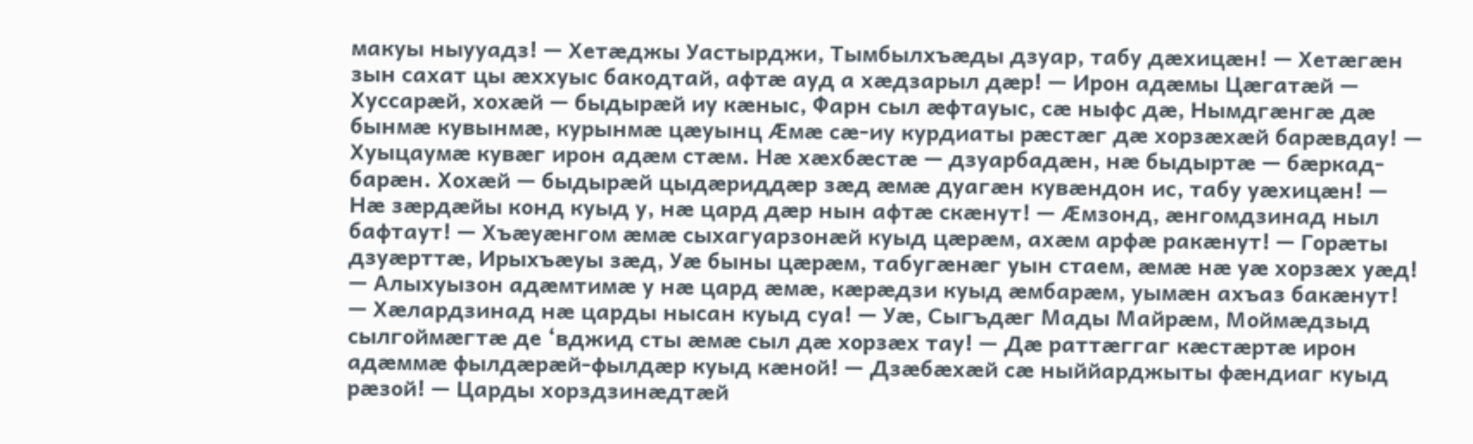макуы ныууадз! — Хетæджы Уастырджи, Тымбылхъæды дзуар, табу дæхицæн! — Хетæгæн зын сахат цы æххуыс бакодтай, афтæ ауд а хæдзарыл дæр! — Ирон адæмы Цæгатæй — Хуссарæй, хохæй — быдырæй иу кæныс, Фарн сыл æфтауыс, сæ ныфс дæ, Нымдгæнгæ дæ бынмæ кувынмæ, курынмæ цæуынц Æмæ сæ-иу курдиаты рæстæг дæ хорзæхæй барæвдау! — Хуыцаумæ кувæг ирон адæм стæм. Нæ хæхбæстæ — дзуарбадæн, нæ быдыртæ — бæркад-барæн. Хохæй — быдырæй цыдæриддæр зæд æмæ дуагæн кувæндон ис, табу уæхицæн! — Нæ зæрдæйы конд куыд у, нæ цард дæр нын афтæ скæнут! — Æмзонд, æнгомдзинад ныл бафтаут! — Хъæуæнгом æмæ сыхагуарзонæй куыд цæрæм, ахæм арфæ ракæнут! — Горæты дзуæрттæ, Ирыхъæуы зæд, Уæ быны цæрæм, табугæнæг уын стаем, æмæ нæ уæ хорзæх уæд! — Алыхуызон адæмтимæ у нæ цард æмæ, кæрæдзи куыд æмбарæм, уымæн ахъаз бакæнут! — Хæлардзинад нæ царды нысан куыд суа! — Уæ, Сыгъдæг Мады Майрæм, Моймæдзыд сылгоймæгтæ де ‘вджид сты æмæ сыл дæ хорзæх тау! — Дæ раттæггаг кæстæртæ ирон адæммæ фылдæрæй-фылдæр куыд кæной! — Дзæбæхæй сæ ныййарджыты фæндиаг куыд рæзой! — Царды хорздзинæдтæй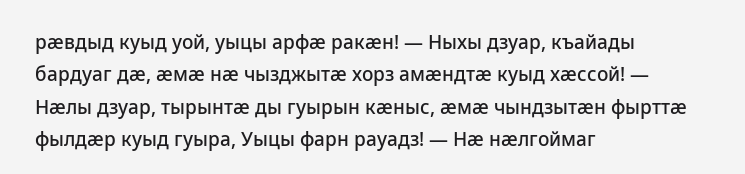рæвдыд куыд уой, уыцы арфæ ракæн! — Ныхы дзуар, къайады бардуаг дæ, æмæ нæ чызджытæ хорз амæндтæ куыд хæссой! — Нæлы дзуар, тырынтæ ды гуырын кæныс, æмæ чындзытæн фырттæ фылдæр куыд гуыра, Уыцы фарн рауадз! — Нæ нæлгоймаг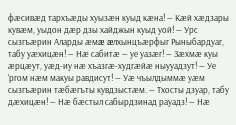фæсивæд тархъæды хуызæн куыд кæна! — Кæй хæдзары кувæм, уыдон дæр дзы хайджын куыд уой! — Урс сызгъæрин Аларды æмæ æлхынцъæрфыг Рыныбардуаг, табу уæхицæн! — Нæ сабитæ — уе уазæг! — Зæхмæ куы æрцæут, уæд-иу нæ хъазгæ-худгæйæ ныууадзут! — Уе ‘ргом нæм макуы равдисут! — Уæ чъылдыммæ уæм сызгъæрин тæбæгъты кувдзыстæм. — Тхосты дзуар, табу дæхицæн! — Нæ бæстыл сабырдзинад рауадз! — Нæ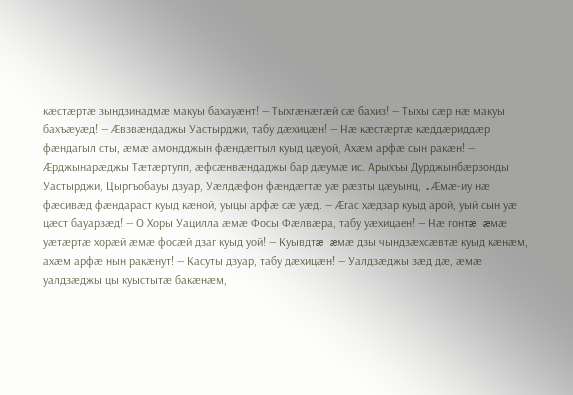кæстæртæ зындзинадмæ макуы бахауæнт! — Тыхгæнæгæй сæ бахиз! — Тыхы сæр нæ макуы бахъæуæд! — Æвзвæндаджы Уастырджи, табу дæхицæн! — Нæ кæстæртæ кæддæриддæр фæндагыл сты, æмæ амондджын фæндæгтыл куыд цæуой, Ахæм арфæ сын ракæн! — Æрджынарæджы Тæтæртупп, æфсæнвæндаджы бар дæумæ ис. Арыхъы Дурджынбæрзонды Уастырджи, Цыргъобауы дзуар, Уæлдæфон фæндæгтæ уæ рæзты цæуынц, .Æмæ-иу нæ фæсивæд фæндараст куыд кæной, уыцы арфæ сæ уæд. — Æгас хæдзар куыд арой, уый сын уæ цæст бауарзæд! — О Хоры Уацилла æмæ Фосы Фæлвæра, табу уæхицаен! — Нæ гонтæ æмæ уæтæртæ хорæй æмæ фосæй дзаг куыд уой! — Куывдтæ æмæ дзы чындзæхсæвтæ куыд кæнæм, ахæм арфæ нын ракæнут! — Касуты дзуар, табу дæхицæн! — Уалдзæджы зæд дæ, æмæ уалдзæджы цы куыстытæ бакæнæм,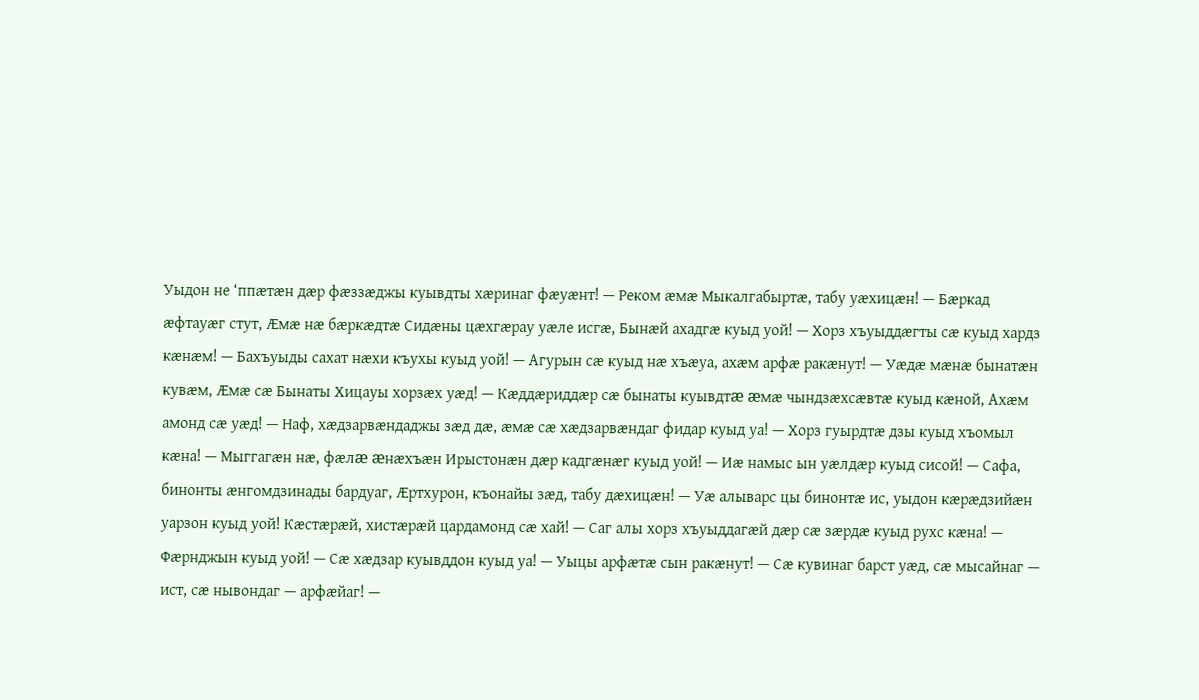Уыдон не ‘ппæтæн дæр фæззæджы куывдты хæринаг фæуæнт! — Реком æмæ Мыкалгабыртæ, табу уæхицæн! — Бæркад æфтауæг стут, Æмæ нæ бæркæдтæ Сидæны цæхгæрау уæле исгæ, Бынæй ахадгæ куыд уой! — Хорз хъуыддæгты сæ куыд хардз кæнæм! — Бахъуыды сахат нæхи къухы куыд уой! — Агурын сæ куыд нæ хъæуа, ахæм арфæ ракæнут! — Уæдæ мæнæ бынатæн кувæм, Æмæ сæ Бынаты Хицауы хорзæх уæд! — Кæддæриддæр сæ бынаты куывдтæ æмæ чындзæхсæвтæ куыд кæной, Ахæм амонд сæ уæд! — Наф, хæдзарвæндаджы зæд дæ, æмæ сæ хæдзарвæндаг фидар куыд уа! — Хорз гуырдтæ дзы куыд хъомыл кæна! — Мыггагæн нæ, фæлæ æнæхъæн Ирыстонæн дæр кадгæнæг куыд уой! — Иæ намыс ын уæлдæр куыд сисой! — Сафа, бинонты æнгомдзинады бардуаг, Æртхурон, къонайы зæд, табу дæхицæн! — Уæ алыварс цы бинонтæ ис, уыдон кæрæдзийæн уарзон куыд уой! Кæстæрæй, хистæрæй цардамонд сæ хай! — Саг алы хорз хъуыддагæй дæр сæ зæрдæ куыд рухс кæна! — Фæрнджын куыд уой! — Сæ хæдзар куывддон куыд уа! — Уыцы арфæтæ сын ракæнут! — Сæ кувинаг барст уæд, сæ мысайнаг — ист, сæ нывондаг — арфæйаг! —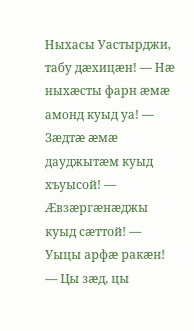Ныхасы Уастырджи, табу дæхицæн! — Нæ ныхæсты фарн æмæ амонд куыд уа! — Зæдтæ æмæ дауджытæм куыд хъуысой! — Æвзæргæнæджы куыд сæттой! — Уыцы арфæ ракæн! — Цы зæд, цы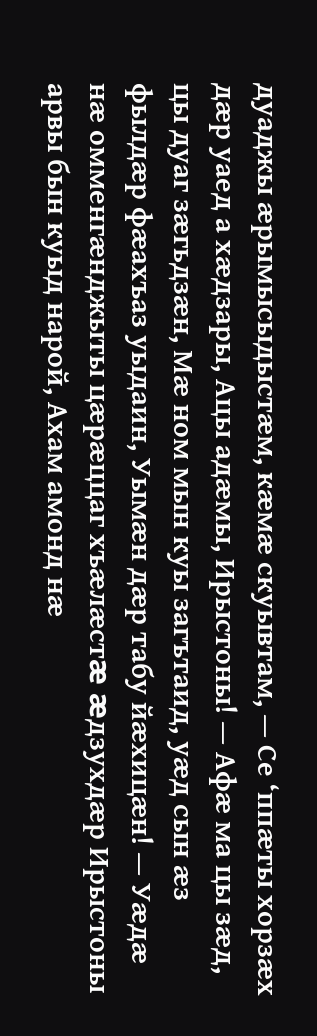дуаджы æрымысыдыстæм, кæмæ скуывтам, — Се ‘ппæты хорзæх дæр уаед а хæдзары, Ацы адæмы, Ирыстоны! — Афæ ма цы зæд, цы дуаг зæгьдзæн, Мæ ном мын куы загътаид, уæд сын æз фылдæр фæахъаз уыдаин, Уымæн дæр табу йæхицæн! — Уæдæ нæ омменгæнджыты цæрæццаг хъæлæстæ æдзухдæр Ирыстоны арвы бын куыд нарой, Ахам амонд нæ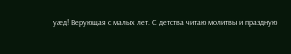уæд! Верующая с малых лет. С детства читаю молитвы и праздную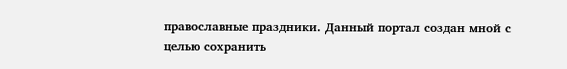православные праздники. Данный портал создан мной с целью сохранить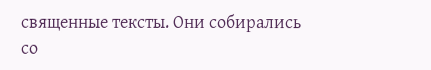священные тексты. Они собирались со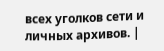всех уголков сети и личных архивов. |